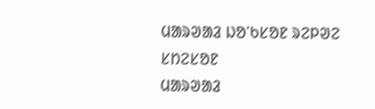ᱢᱟᱨᱣᱟᱲ ᱡᱚᱸᱠᱥᱚᱱ ᱨᱮᱞᱣᱮ ᱥᱴᱮᱥᱚᱱ
ᱢᱟᱨᱣᱟᱲ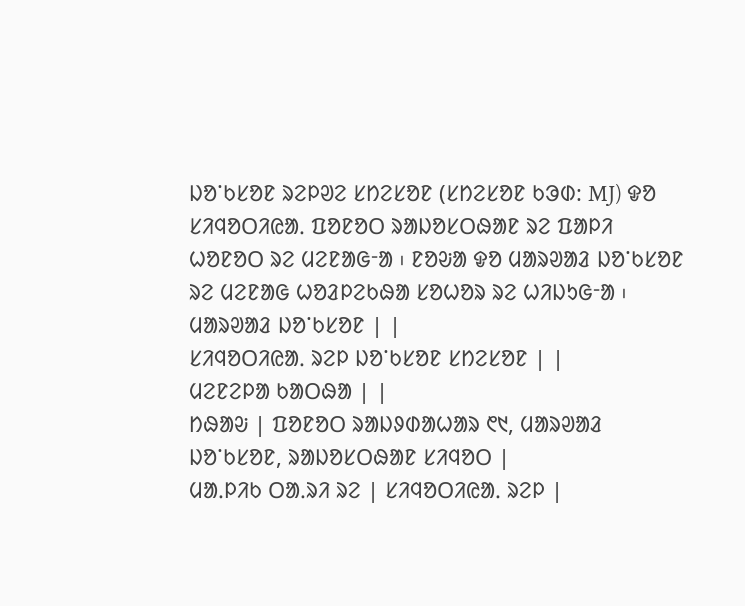ᱡᱚᱸᱠᱥᱚᱱ ᱨᱮᱞᱣᱮ ᱥᱴᱮᱥᱚᱱ (ᱥᱴᱮᱥᱚᱱ ᱠᱳᱰ: MJ) ᱫᱚ ᱥᱤᱧᱚᱛᱤᱭᱟᱹ ᱯᱚᱱᱚᱛ ᱨᱟᱡᱚᱥᱛᱷᱟᱱ ᱨᱮ ᱯᱟᱞᱤ ᱦᱚᱱᱚᱛ ᱨᱮ ᱢᱮᱱᱟᱜᱼᱟ ᱾ ᱱᱚᱶᱟ ᱫᱚ ᱢᱟᱨᱣᱟᱲ ᱡᱚᱸᱠᱥᱚᱱ ᱨᱮ ᱢᱮᱱᱟᱜ ᱦᱚᱲᱞᱮᱠᱷᱟ ᱥᱚᱦᱚᱨ ᱨᱮ ᱦᱤᱡᱩᱜᱼᱟ ᱾
ᱢᱟᱨᱣᱟᱲ ᱡᱚᱸᱠᱥᱚᱱ | |
ᱥᱤᱧᱚᱛᱤᱭᱟᱹ ᱨᱮᱞ ᱡᱚᱸᱠᱥᱚᱱ ᱥᱴᱮᱥᱚᱱ | |
ᱢᱮᱱᱮᱞᱟ ᱠᱟᱛᱷᱟ | |
ᱴᱷᱟᱶ | ᱯᱚᱱᱚᱛ ᱨᱟᱡᱽᱰᱟᱦᱟᱨ ᱖᱑, ᱢᱟᱨᱣᱟᱲ ᱡᱚᱸᱠᱥᱚᱱ, ᱨᱟᱡᱚᱥᱛᱷᱟᱱ ᱥᱤᱧᱚᱛ |
ᱢᱟᱹᱞᱤᱠ ᱛᱟᱹᱨᱤ ᱨᱮ | ᱥᱤᱧᱚᱛᱤᱭᱟᱹ ᱨᱮᱞ |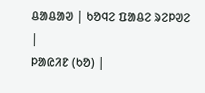ᱪᱟᱪᱟᱣ | ᱠᱚᱧᱮ ᱯᱟᱪᱮ ᱨᱮᱞᱣᱮ |
ᱞᱟᱭᱤᱱ (ᱠᱚ) |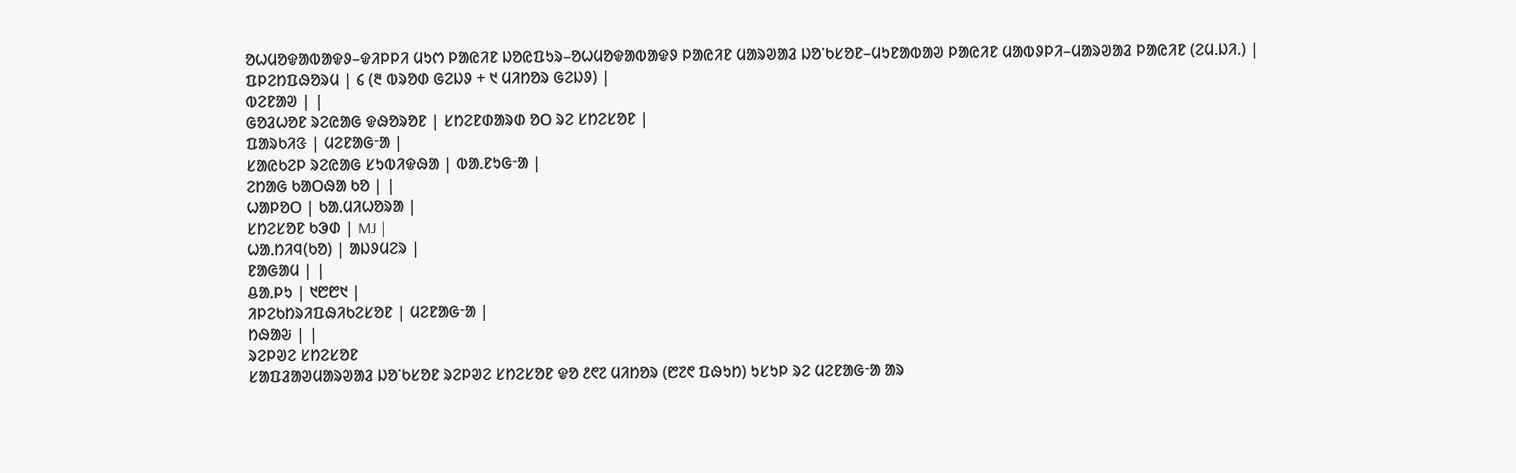ᱚᱦᱢᱚᱫᱟᱵᱟᱫᱽ–ᱫᱤᱞᱞᱤ ᱢᱩᱬ ᱞᱟᱭᱤᱱ ᱡᱚᱭᱯᱩᱨ–ᱚᱦᱢᱚᱫᱟᱵᱟᱫᱽ ᱞᱟᱭᱤᱱ ᱢᱟᱨᱣᱟᱲ ᱡᱚᱸᱠᱥᱚᱱ–ᱢᱩᱱᱟᱵᱟᱣ ᱞᱟᱭᱤᱱ ᱢᱟᱵᱽᱞᱤ–ᱢᱟᱨᱣᱟᱲ ᱞᱟᱭᱤᱱ (ᱮᱢ.ᱡᱤ.) |
ᱯᱞᱮᱴᱯᱷᱚᱨᱢ | ᱔ (᱓ ᱵᱨᱚᱰ ᱜᱮᱡᱽ + ᱑ ᱢᱤᱴᱚᱨ ᱜᱮᱡᱽ) |
ᱵᱮᱱᱟᱣ | |
ᱜᱚᱲᱦᱚᱱ ᱨᱮᱭᱟᱜ ᱫᱷᱚᱨᱚᱱ | ᱥᱴᱮᱱᱰᱟᱨᱰ ᱚᱛ ᱨᱮ ᱥᱴᱮᱥᱚᱱ |
ᱯᱟᱨᱠᱤᱝ | ᱢᱮᱱᱟᱜᱼᱟ |
ᱥᱟᱭᱠᱮᱞ ᱨᱮᱭᱟᱜ ᱥᱩᱵᱤᱫᱷᱟ | ᱵᱟᱹᱱᱩᱜᱼᱟ |
ᱮᱴᱟᱜ ᱠᱟᱛᱷᱟ ᱠᱚ | |
ᱦᱟᱞᱚᱛ | ᱠᱟᱹᱢᱤᱦᱚᱨᱟ |
ᱥᱴᱮᱥᱚᱱ ᱠᱳᱰ | MJ |
ᱦᱟᱹᱴᱤᱧ(ᱠᱚ) | ᱟᱡᱽᱢᱮᱨ |
ᱱᱟᱜᱟᱢ | |
ᱪᱟᱹᱞᱩ | ᱑᱘᱘᱑ |
ᱤᱞᱮᱠᱴᱨᱤᱯᱷᱤᱠᱮᱥᱚᱱ | ᱢᱮᱱᱟᱜᱼᱟ |
ᱴᱷᱟᱶ | |
ᱨᱮᱞᱣᱮ ᱥᱴᱮᱥᱚᱱ
ᱥᱟᱯᱲᱟᱣᱢᱟᱨᱣᱟᱲ ᱡᱚᱸᱠᱥᱚᱱ ᱨᱮᱞᱣᱮ ᱥᱴᱮᱥᱚᱱ ᱫᱚ ᱒᱖᱗ ᱢᱤᱴᱚᱨ (᱘᱗᱖ ᱯᱷᱩᱴ) ᱩᱥᱩᱞ ᱨᱮ ᱢᱮᱱᱟᱜᱼᱟ ᱟᱨ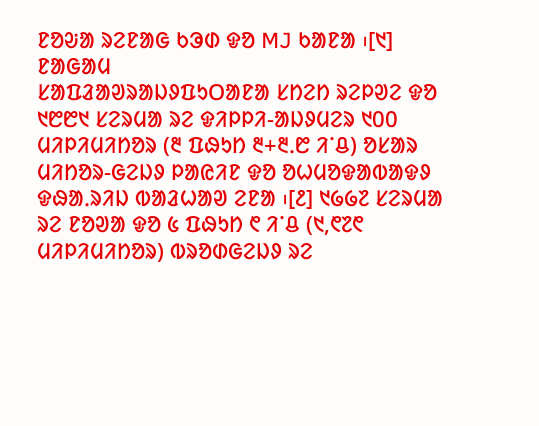ᱱᱚᱶᱟ ᱨᱮᱱᱟᱜ ᱠᱳᱰ ᱫᱚ MJ ᱠᱟᱱᱟ ᱾[᱑]
ᱱᱟᱜᱟᱢ
ᱥᱟᱯᱲᱟᱣᱨᱟᱡᱽᱯᱩᱛᱟᱱᱟ ᱥᱴᱮᱴ ᱨᱮᱞᱣᱮ ᱫᱚ ᱑᱘᱘᱑ ᱥᱮᱨᱢᱟ ᱨᱮ ᱫᱤᱞᱞᱤ-ᱟᱡᱽᱢᱮᱨ ᱑᱐᱐ ᱢᱤᱞᱤᱢᱤᱴᱚᱨ (᱓ ᱯᱷᱩᱴ ᱓+᱓ᱹ᱘ ᱤᱸᱪ) ᱚᱥᱟᱨ ᱢᱤᱴᱚᱨ-ᱜᱮᱡᱽ ᱞᱟᱭᱤᱱ ᱫᱚ ᱚᱦᱢᱚᱫᱟᱵᱟᱫᱽ ᱫᱷᱟᱹᱨᱤᱡ ᱵᱟᱲᱦᱟᱣ ᱮᱱᱟ ᱾[᱒] ᱑᱙᱙᱗ ᱥᱮᱨᱢᱟ ᱨᱮ ᱱᱚᱣᱟ ᱫᱚ ᱕ ᱯᱷᱩᱴ ᱖ ᱤᱸᱪ (᱑,᱖᱗᱖ ᱢᱤᱞᱤᱢᱤᱴᱚᱨ) ᱵᱨᱚᱰᱜᱮᱡᱽ ᱨᱮ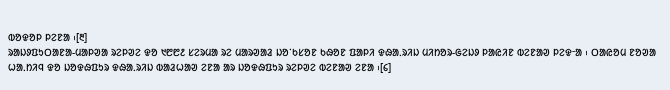ᱵᱚᱫᱚᱞ ᱞᱮᱱᱟ ᱾[᱓]
ᱨᱟᱡᱽᱯᱩᱛᱟᱱᱟ-ᱢᱟᱞᱣᱟ ᱨᱮᱞᱣᱮ ᱫᱚ ᱑᱘᱘᱒ ᱥᱮᱨᱢᱟ ᱨᱮ ᱢᱟᱨᱣᱟᱲ ᱡᱚᱸᱠᱥᱚᱱ ᱠᱷᱚᱱ ᱯᱟᱞᱤ ᱫᱷᱟᱹᱨᱤᱡ ᱢᱤᱴᱚᱨ-ᱜᱮᱡᱽ ᱞᱟᱭᱤᱱ ᱵᱮᱱᱟᱣ ᱞᱮᱫᱼᱟ ᱾ ᱛᱟᱭᱚᱢ ᱱᱚᱣᱟ ᱦᱟᱹᱴᱤᱧ ᱫᱚ ᱡᱚᱫᱷᱯᱩᱨ ᱫᱷᱟᱹᱨᱤᱡ ᱵᱟᱲᱦᱟᱣ ᱮᱱᱟ ᱟᱨ ᱡᱚᱫᱷᱯᱩᱨ ᱨᱮᱞᱣᱮ ᱵᱮᱱᱟᱣ ᱮᱱᱟ ᱾[᱔]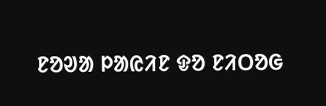ᱱᱚᱣᱟ ᱞᱟᱭᱤᱱ ᱫᱚ ᱱᱤᱛᱚᱜ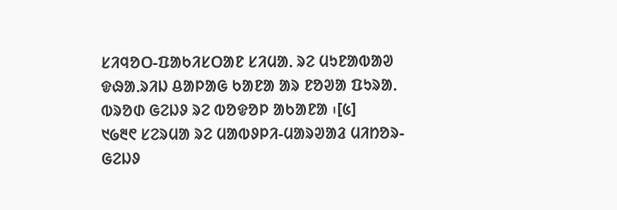ᱥᱤᱧᱚᱛ-ᱯᱟᱠᱤᱥᱛᱟᱱ ᱥᱤᱢᱟᱹ ᱨᱮ ᱢᱩᱱᱟᱵᱟᱣ ᱫᱷᱟᱹᱨᱤᱡ ᱪᱟᱞᱟᱜ ᱠᱟᱱᱟ ᱟᱨ ᱱᱚᱣᱟ ᱯᱩᱨᱟᱹ ᱵᱨᱚᱰ ᱜᱮᱡᱽ ᱨᱮ ᱵᱚᱫᱚᱞ ᱟᱠᱟᱱᱟ ᱾[᱕]
᱑᱙᱓᱖ ᱥᱮᱨᱢᱟ ᱨᱮ ᱢᱟᱵᱽᱞᱤ-ᱢᱟᱨᱣᱟᱲ ᱢᱤᱴᱚᱨ-ᱜᱮᱡᱽ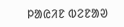ᱞᱟᱭᱤᱱ ᱵᱮᱱᱟᱣ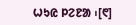ᱦᱩᱭ ᱞᱮᱱᱟ ᱾[᱖]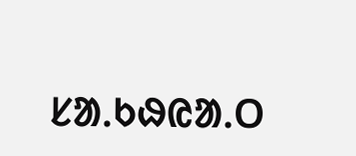ᱥᱟᱹᱠᱷᱭᱟᱹᱛ